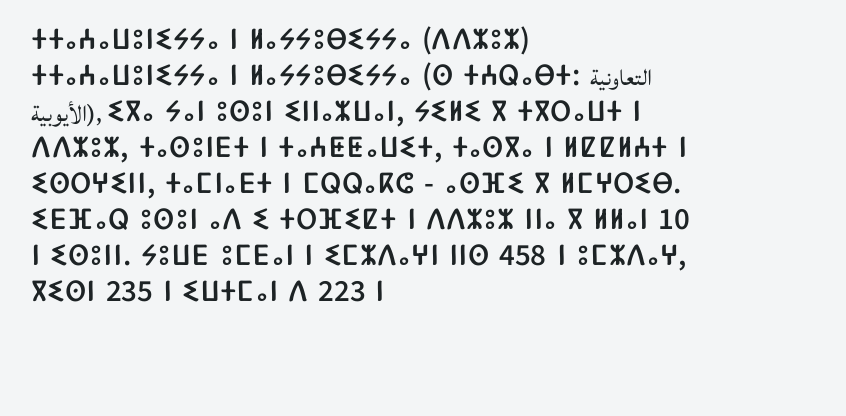ⵜⵜⴰⵄⴰⵡⵓⵏⵉⵢⵢⴰ ⵏ ⵍⴰⵢⵢⵓⴱⵉⵢⵢⴰ (ⴷⴷⵣⵓⵣ)
ⵜⵜⴰⵄⴰⵡⵓⵏⵉⵢⵢⴰ ⵏ ⵍⴰⵢⵢⵓⴱⵉⵢⵢⴰ (ⵙ ⵜⵄⵕⴰⴱⵜ: التعاونية الأيوبية), ⵉⴳⴰ ⵢⴰⵏ ⵓⵙⵓⵏ ⵉⵏⵏⴰⵣⵡⴰⵏ, ⵢⵉⵍⵉ ⴳ ⵜⴳⵔⴰⵡⵜ ⵏ ⴷⴷⵣⵓⵣ, ⵜⴰⵙⵓⵏⴹⵜ ⵏ ⵜⴰⵄⵟⵟⴰⵡⵉⵜ, ⵜⴰⵙⴳⴰ ⵏ ⵍⵇⵇⵍⵄⵜ ⵏ ⵉⵙⵔⵖⵉⵏⵏ, ⵜⴰⵎⵏⴰⴹⵜ ⵏ ⵎⵕⵕⴰⴽⵛ - ⴰⵙⴼⵉ ⴳ ⵍⵎⵖⵔⵉⴱ. ⵉⴹⴼⴰⵕ ⵓⵙⵓⵏ ⴰⴷ ⵉ ⵜⵔⴼⵉⵇⵜ ⵏ ⴷⴷⵣⵓⵣ ⵏⵏⴰ ⴳ ⵍⵍⴰⵏ 10 ⵏ ⵉⵙⵓⵏⵏ. ⵢⵓⵡⴹ ⵓⵎⴹⴰⵏ ⵏ ⵉⵎⵣⴷⴰⵖⵏ ⵏⵏⵙ 458 ⵏ ⵓⵎⵣⴷⴰⵖ, ⴳⵉⵙⵏ 235 ⵏ ⵉⵡⵜⵎⴰⵏ ⴷ 223 ⵏ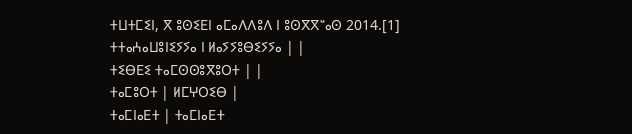ⵜⵡⵜⵎⵉⵏ, ⴳ ⵓⵙⵉⴹⵏ ⴰⵎⴰⴷⴷⵓⴷ ⵏ ⵓⵙⴳⴳⵯⴰⵙ 2014.[1]
ⵜⵜⴰⵄⴰⵡⵓⵏⵉⵢⵢⴰ ⵏ ⵍⴰⵢⵢⵓⴱⵉⵢⵢⴰ | |
ⵜⵉⴱⴹⵉ ⵜⴰⵎⵙⵙⵓⴳⵓⵔⵜ | |
ⵜⴰⵎⵓⵔⵜ | ⵍⵎⵖⵔⵉⴱ |
ⵜⴰⵎⵏⴰⴹⵜ | ⵜⴰⵎⵏⴰⴹⵜ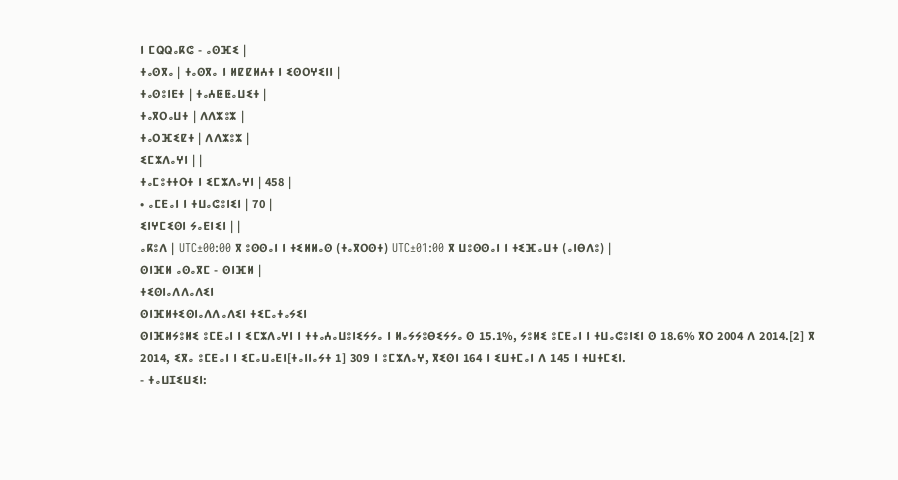ⵏ ⵎⵕⵕⴰⴽⵛ - ⴰⵙⴼⵉ |
ⵜⴰⵙⴳⴰ | ⵜⴰⵙⴳⴰ ⵏ ⵍⵇⵇⵍⵄⵜ ⵏ ⵉⵙⵔⵖⵉⵏⵏ |
ⵜⴰⵙⵓⵏⴹⵜ | ⵜⴰⵄⵟⵟⴰⵡⵉⵜ |
ⵜⴰⴳⵔⴰⵡⵜ | ⴷⴷⵣⵓⵣ |
ⵜⴰⵔⴼⵉⵇⵜ | ⴷⴷⵣⵓⵣ |
ⵉⵎⵣⴷⴰⵖⵏ | |
ⵜⴰⵎⵓⵜⵜⵔⵜ ⵏ ⵉⵎⵣⴷⴰⵖⵏ | 458 |
• ⴰⵎⴹⴰⵏ ⵏ ⵜⵡⴰⵛⵓⵏⵉⵏ | 70 |
ⵉⵏⵖⵎⵉⵙⵏ ⵢⴰⴹⵏⵉⵏ | |
ⴰⴽⵓⴷ | UTC±00:00 ⴳ ⵓⵙⵙⴰⵏ ⵏ ⵜⵉⵍⵍⴰⵙ (ⵜⴰⴳⵔⵙⵜ) UTC±01:00 ⴳ ⵡⵓⵙⵙⴰⵏ ⵏ ⵜⵉⴼⴰⵡⵜ (ⴰⵏⴱⴷⵓ) |
ⵙⵏⴼⵍ ⴰⵙⴰⴳⵎ - ⵙⵏⴼⵍ |
ⵜⵉⵙⵏⴰⴷⴷⴰⴷⵉⵏ
ⵙⵏⴼⵍⵜⵉⵙⵏⴰⴷⴷⴰⴷⵉⵏ ⵜⵉⵎⴰⵜⴰⵢⵉⵏ
ⵙⵏⴼⵍⵢⵓⵍⵉ ⵓⵎⴹⴰⵏ ⵏ ⵉⵎⵣⴷⴰⵖⵏ ⵏ ⵜⵜⴰⵄⴰⵡⵓⵏⵉⵢⵢⴰ ⵏ ⵍⴰⵢⵢⵓⴱⵉⵢⵢⴰ ⵙ 15.1%, ⵢⵓⵍⵉ ⵓⵎⴹⴰⵏ ⵏ ⵜⵡⴰⵛⵓⵏⵉⵏ ⵙ 18.6% ⴳⵔ 2004 ⴷ 2014.[2] ⴳ 2014, ⵉⴳⴰ ⵓⵎⴹⴰⵏ ⵏ ⵉⵎⴰⵡⴰⴹⵏ[ⵜⴰⵏⵏⴰⵢⵜ 1] 309 ⵏ ⵓⵎⵣⴷⴰⵖ, ⴳⵉⵙⵏ 164 ⵏ ⵉⵡⵜⵎⴰⵏ ⴷ 145 ⵏ ⵜⵡⵜⵎⵉⵏ.
- ⵜⴰⵡⵊⵉⵡⵉⵏ: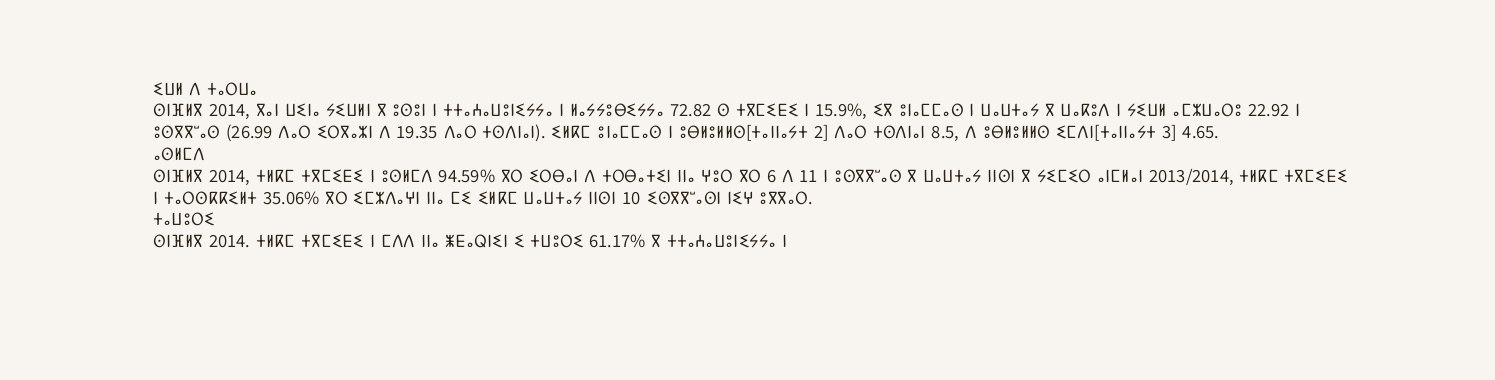ⵉⵡⵍ ⴷ ⵜⴰⵔⵡⴰ
ⵙⵏⴼⵍⴳ 2014, ⴳⴰⵏ ⵡⵉⵏⴰ ⵢⵉⵡⵍⵏ ⴳ ⵓⵙⵓⵏ ⵏ ⵜⵜⴰⵄⴰⵡⵓⵏⵉⵢⵢⴰ ⵏ ⵍⴰⵢⵢⵓⴱⵉⵢⵢⴰ 72.82 ⵙ ⵜⴳⵎⵉⴹⵉ ⵏ 15.9%, ⵉⴳ ⵓⵏⴰⵎⵎⴰⵙ ⵏ ⵡⴰⵡⵜⴰⵢ ⴳ ⵡⴰⴽⵓⴷ ⵏ ⵢⵉⵡⵍ ⴰⵎⵣⵡⴰⵔⵓ 22.92 ⵏ ⵓⵙⴳⴳⵯⴰⵙ (26.99 ⴷⴰⵔ ⵉⵔⴳⴰⵣⵏ ⴷ 19.35 ⴷⴰⵔ ⵜⵙⴷⵏⴰⵏ). ⵉⵍⴽⵎ ⵓⵏⴰⵎⵎⴰⵙ ⵏ ⵓⴱⵍⵓⵍⵍⵙ[ⵜⴰⵏⵏⴰⵢⵜ 2] ⴷⴰⵔ ⵜⵙⴷⵏⴰⵏ 8.5, ⴷ ⵓⴱⵍⵓⵍⵍⵙ ⵉⵎⴷⵏ[ⵜⴰⵏⵏⴰⵢⵜ 3] 4.65.
ⴰⵙⵍⵎⴷ
ⵙⵏⴼⵍⴳ 2014, ⵜⵍⴽⵎ ⵜⴳⵎⵉⴹⵉ ⵏ ⵓⵙⵍⵎⴷ 94.59% ⴳⵔ ⵉⵔⴱⴰⵏ ⴷ ⵜⵔⴱⴰⵜⵉⵏ ⵏⵏⴰ ⵖⵓⵔ ⴳⵔ 6 ⴷ 11 ⵏ ⵓⵙⴳⴳⵯⴰⵙ ⴳ ⵡⴰⵡⵜⴰⵢ ⵏⵏⵙⵏ ⴳ ⵢⵉⵎⵉⵔ ⴰⵏⵎⵍⴰⵏ 2013/2014, ⵜⵍⴽⵎ ⵜⴳⵎⵉⴹⵉ ⵏ ⵜⴰⵔⵙⴽⴽⵉⵍⵜ 35.06% ⴳⵔ ⵉⵎⵣⴷⴰⵖⵏ ⵏⵏⴰ ⵎⵉ ⵉⵍⴽⵎ ⵡⴰⵡⵜⴰⵢ ⵏⵏⵙⵏ 10 ⵉⵙⴳⴳⵯⴰⵙⵏ ⵏⵉⵖ ⵓⴳⴳⴰⵔ.
ⵜⴰⵡⵓⵔⵉ
ⵙⵏⴼⵍⴳ 2014. ⵜⵍⴽⵎ ⵜⴳⵎⵉⴹⵉ ⵏ ⵎⴷⴷ ⵏⵏⴰ ⵥⴹⴰⵕⵏⵉⵏ ⵉ ⵜⵡⵓⵔⵉ 61.17% ⴳ ⵜⵜⴰⵄⴰⵡⵓⵏⵉⵢⵢⴰ ⵏ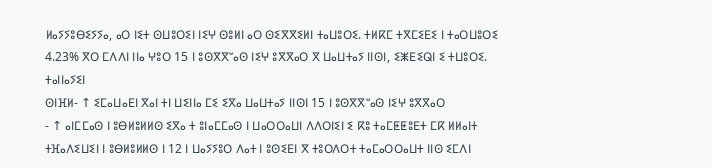ⵍⴰⵢⵢⵓⴱⵉⵢⵢⴰ, ⴰⵔ ⵏⵉⵜ ⵙⵡⵓⵔⵉⵏ ⵏⵉⵖ ⵙⵓⵍⵏ ⴰⵔ ⵙⵉⴳⴳⵉⵍⵏ ⵜⴰⵡⵓⵔⵉ. ⵜⵍⴽⵎ ⵜⴳⵎⵉⴹⵉ ⵏ ⵜⴰⵔⵡⵓⵔⵉ 4.23% ⴳⵔ ⵎⴷⴷⵏ ⵏⵏⴰ ⵖⵓⵔ 15 ⵏ ⵓⵙⴳⴳⵯⴰⵙ ⵏⵉⵖ ⵓⴳⴳⴰⵔ ⴳ ⵡⴰⵡⵜⴰⵢ ⵏⵏⵙⵏ, ⵉⵥⴹⵉⵕⵏ ⵉ ⵜⵡⵓⵔⵉ.
ⵜⴰⵏⵏⴰⵢⵉⵏ
ⵙⵏⴼⵍ- ↑ ⵉⵎⴰⵡⴰⴹⵏ ⴳⴰⵏ ⵜⵏ ⵡⵉⵏⵏⴰ ⵎⵉ ⵉⴳⴰ ⵡⴰⵡⵜⴰⵢ ⵏⵏⵙⵏ 15 ⵏ ⵓⵙⴳⴳⵯⴰⵙ ⵏⵉⵖ ⵓⴳⴳⴰⵔ
- ↑ ⴰⵏⵎⵎⴰⵙ ⵏ ⵓⴱⵍⵓⵍⵍⵙ ⵉⴳⴰ ⵜ ⵓⵏⴰⵎⵎⴰⵙ ⵏ ⵡⴰⵔⵔⴰⵡⵏ ⴷⴷⵔⵏⵉⵏ ⵉ ⴽⵓ ⵜⴰⵎⵟⵟⵓⴹⵜ ⵎⴽ ⵍⵍⴰⵏⵜ ⵜⴼⴰⴷⵉⵡⵉⵏ ⵏ ⵓⴱⵍⵓⵍⵍⵙ ⵏ 12 ⵏ ⵡⴰⵢⵢⵓⵔ ⴷⴰⵜ ⵏ ⵓⵙⵉⴹⵏ ⴳ ⵜⵓⵔⴷⵔⵜ ⵜⴰⵎⴰⵔⵔⴰⵡⵜ ⵏⵏⵙ ⵉⵎⴷⵏ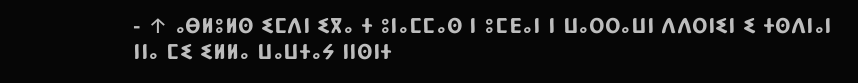- ↑ ⴰⴱⵍⵓⵍⵙ ⵉⵎⴷⵏ ⵉⴳⴰ ⵜ ⵓⵏⴰⵎⵎⴰⵙ ⵏ ⵓⵎⴹⴰⵏ ⵏ ⵡⴰⵔⵔⴰⵡⵏ ⴷⴷⵔⵏⵉⵏ ⵉ ⵜⵙⴷⵏⴰⵏ ⵏⵏⴰ ⵎⵉ ⵉⵍⵍⴰ ⵡⴰⵡⵜⴰⵢ ⵏⵏⵙⵏⵜ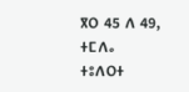ⴳⵔ 45 ⴷ 49, ⵜⵎⴷⴰ ⵜⵓⴷⵔⵜ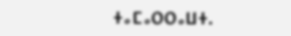ⵜⴰⵎⴰⵔⵔⴰⵡⵜ.